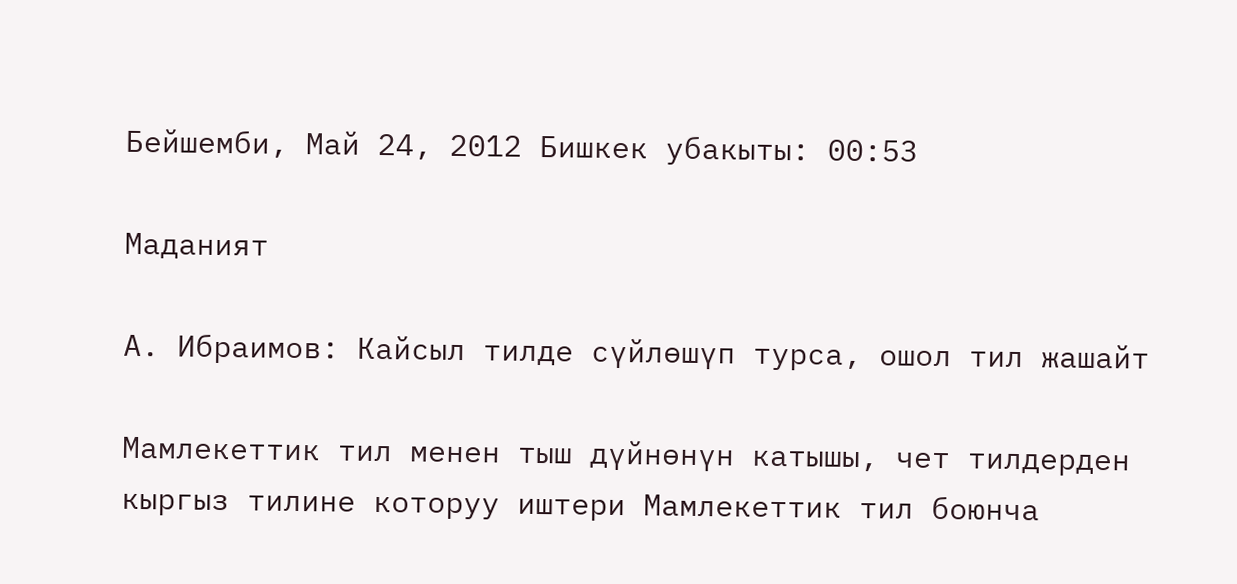Бейшемби, Май 24, 2012 Бишкек убакыты: 00:53

Маданият

А. Ибраимов: Кайсыл тилде сүйлөшүп турса, ошол тил жашайт

Мамлекеттик тил менен тыш дүйнөнүн катышы, чет тилдерден кыргыз тилине которуу иштери Мамлекеттик тил боюнча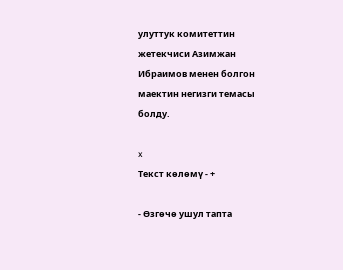улуттук комитеттин жетекчиси Азимжан Ибраимов менен болгон маектин негизги темасы болду.

x
Текст көлөмү - +

- Өзгөчө ушул тапта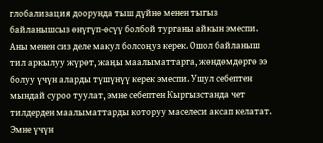глобализация доорунда тыш дүйнө менен тыгыз байланышсыз өнүгүп-өсүү болбой турганы айкын эмеспи. Аны менен сиз деле макул болсоңуз керек. Ошол байланыш тил аркылуу жүрөт, жаңы маалыматтарга, жөндөмдөргө ээ болуу үчүн аларды түшүнүү керек эмеспи. Ушул себептен мындай суроо туулат, эмне себептен Кыргызстанда чет тилдерден маалыматтарды которуу маселеси аксап келатат. Эмне үчүн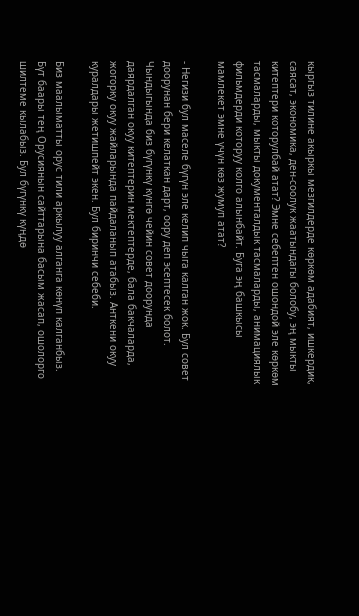кыргыз тилине акыркы мезгилдерде көркөм адабият, ишкердик, саясат, экономика, ден-соолук жаатындагы болобу, эң мыкты китептери которулбай атат? Эмне себептен ошондой эле көркөм тасмаларды, мыкты документалдык тасмаларды, анимациялык фильмдерди которуу колго алынбайт. Буга эң башкысы мамлекет эмне үчүн көз жумуп атат?

- Негизи бул маселе бүгүн эле келип чыга калган жок. Бул совет доорунан бери келаткан дарт, оору деп эсептесек болот. Чындыгында биз бүгүнкү күнгө чейин совет доорунда даярдалган окуу китептерин мектептерде, бала бакчаларда, жогорку окуу жайларында пайдаланып атабыз. Анткени окуу куралдары жетишпейт экен. Бул биринчи себеби.

Биз маалыматты орус тили аркылуу алганга көнүп калганбыз. Бүт баары тең Орусиянын сайттарына басым жасап, ошолорго шилтеме кылабыз. Бул бүгүнкү күңдө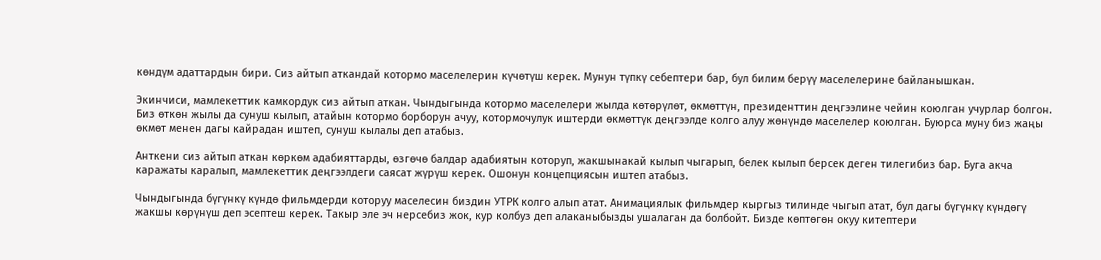көндүм адаттардын бири. Сиз айтып аткандай котормо маселелерин күчөтүш керек. Мунун түпкү себептери бар, бул билим берүү маселелерине байланышкан.

Экинчиси, мамлекеттик камкордук сиз айтып аткан. Чындыгында котормо маселелери жылда көтөрүлөт, өкмөттүн, президенттин деңгээлине чейин коюлган учурлар болгон. Биз өткөн жылы да сунуш кылып, атайын котормо борборун ачуу, котормочулук иштерди өкмөттүк деңгээлде колго алуу жөнүндө маселелер коюлган. Буюрса муну биз жаңы өкмөт менен дагы кайрадан иштеп, сунуш кылалы деп атабыз.

Анткени сиз айтып аткан көркөм адабияттарды, өзгөчө балдар адабиятын которуп, жакшынакай кылып чыгарып, белек кылып берсек деген тилегибиз бар. Буга акча каражаты каралып, мамлекеттик деңгээлдеги саясат жүрүш керек. Ошонун концепциясын иштеп атабыз.

Чындыгында бүгүнкү күндө фильмдерди которуу маселесин биздин УТРК колго алып атат. Анимациялык фильмдер кыргыз тилинде чыгып атат, бул дагы бүгүнкү күндөгү жакшы көрүнүш деп эсептеш керек. Такыр эле эч нерсебиз жок, кур колбуз деп алаканыбызды ушалаган да болбойт. Бизде көптөгөн окуу китептери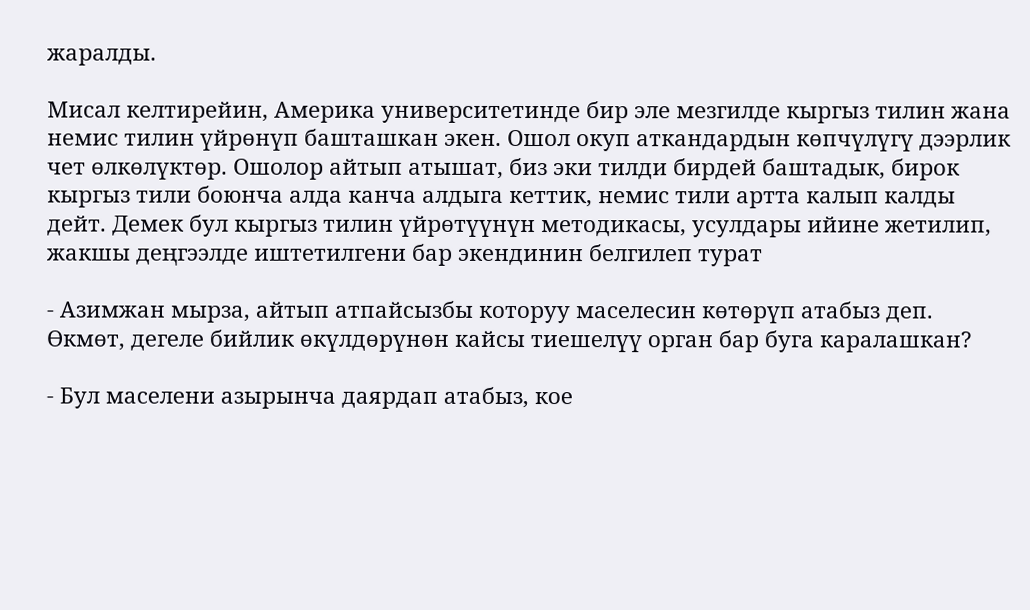жаралды.

Мисал келтирейин, Америка университетинде бир эле мезгилде кыргыз тилин жана немис тилин үйрөнүп башташкан экен. Ошол окуп аткандардын көпчүлүгү дээрлик чет өлкөлүктөр. Ошолор айтып атышат, биз эки тилди бирдей баштадык, бирок кыргыз тили боюнча алда канча алдыга кеттик, немис тили артта калып калды дейт. Демек бул кыргыз тилин үйрөтүүнүн методикасы, усулдары ийине жетилип, жакшы деңгээлде иштетилгени бар экендинин белгилеп турат

- Азимжан мырза, айтып атпайсызбы которуу маселесин көтөрүп атабыз деп. Өкмөт, дегеле бийлик өкүлдөрүнөн кайсы тиешелүү орган бар буга каралашкан?

- Бул маселени азырынча даярдап атабыз, кое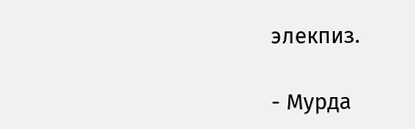элекпиз.

- Мурда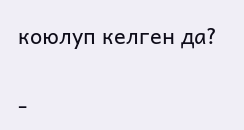коюлуп келген да?

-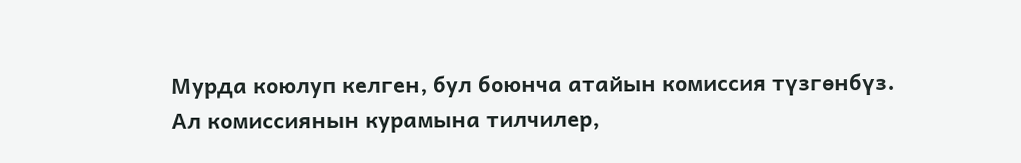Мурда коюлуп келген, бул боюнча атайын комиссия түзгөнбүз. Ал комиссиянын курамына тилчилер,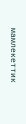мамлекеттик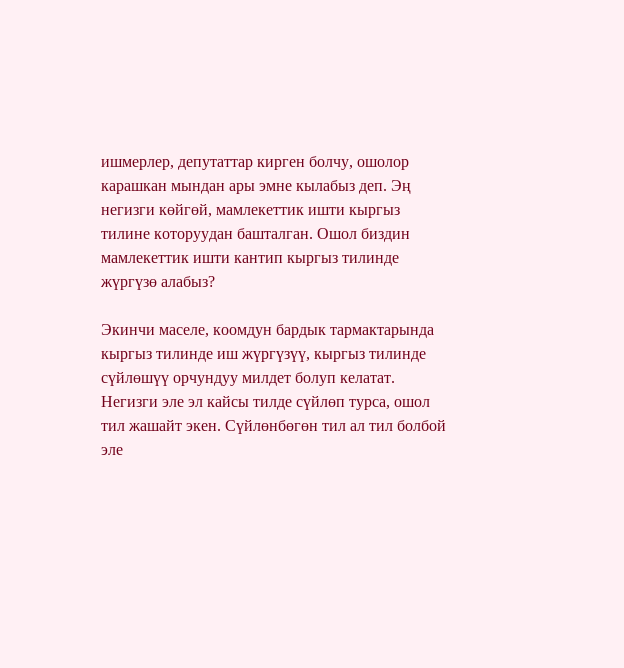ишмерлер, депутаттар кирген болчу, ошолор карашкан мындан ары эмне кылабыз деп. Эң негизги көйгөй, мамлекеттик ишти кыргыз тилине которуудан башталган. Ошол биздин мамлекеттик ишти кантип кыргыз тилинде жүргүзө алабыз?

Экинчи маселе, коомдун бардык тармактарында кыргыз тилинде иш жүргүзүү, кыргыз тилинде сүйлөшүү орчундуу милдет болуп келатат. Негизги эле эл кайсы тилде сүйлөп турса, ошол тил жашайт экен. Сүйлөнбөгөн тил ал тил болбой эле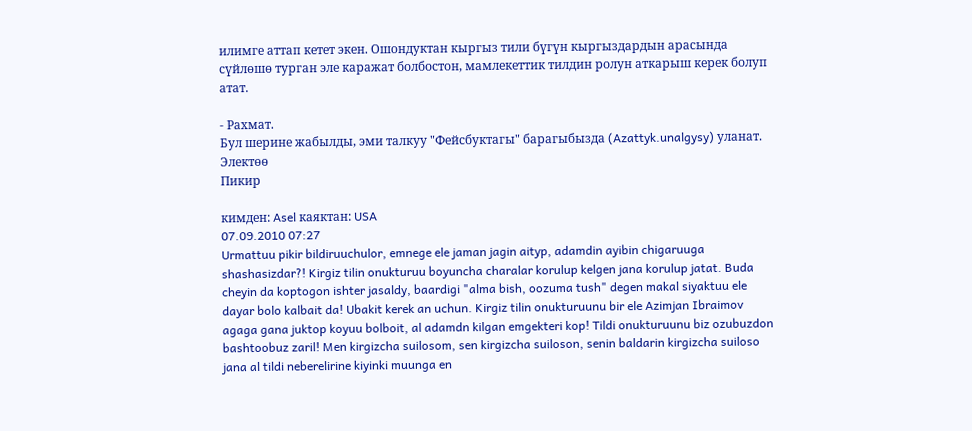илимге аттап кетет экен. Ошондуктан кыргыз тили бүгүн кыргыздардын арасында сүйлөшө турган эле каражат болбостон, мамлекеттик тилдин ролун аткарыш керек болуп атат.

- Рахмат.
Бул шерине жабылды, эми талкуу "Фейсбуктагы" барагыбызда (Azattyk.unalgysy) уланат.
Электөө
Пикир

кимден: Asel каяктан: USA
07.09.2010 07:27
Urmattuu pikir bildiruuchulor, emnege ele jaman jagin aityp, adamdin ayibin chigaruuga shashasizdar?! Kirgiz tilin onukturuu boyuncha charalar korulup kelgen jana korulup jatat. Buda cheyin da koptogon ishter jasaldy, baardigi "alma bish, oozuma tush" degen makal siyaktuu ele dayar bolo kalbait da! Ubakit kerek an uchun. Kirgiz tilin onukturuunu bir ele Azimjan Ibraimov agaga gana juktop koyuu bolboit, al adamdn kilgan emgekteri kop! Tildi onukturuunu biz ozubuzdon bashtoobuz zaril! Men kirgizcha suilosom, sen kirgizcha suiloson, senin baldarin kirgizcha suiloso jana al tildi neberelirine kiyinki muunga en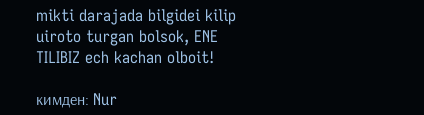mikti darajada bilgidei kilip uiroto turgan bolsok, ENE TILIBIZ ech kachan olboit!

кимден: Nur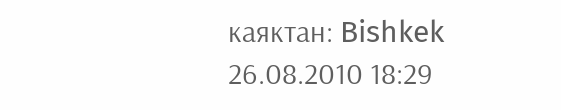каяктан: Bishkek
26.08.2010 18:29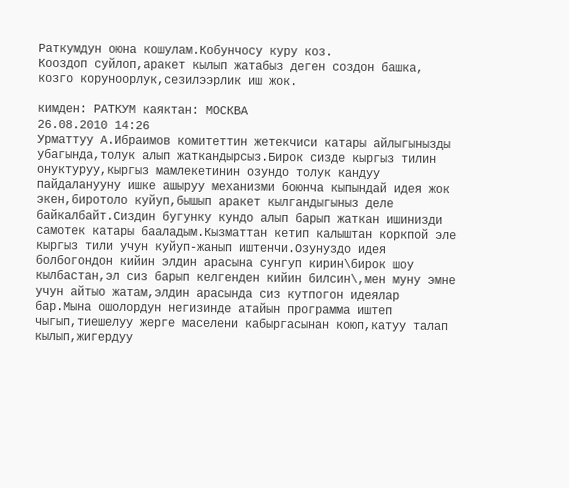Раткумдун оюна кошулам.Кобунчосу куру коз.
Кооздоп суйлоп,аракет кылып жатабыз деген создон башка, козго коруноорлук,сезилээрлик иш жок.

кимден: РАТКУМ каяктан: МОСКВА
26.08.2010 14:26
Урматтуу А.Ибраимов комитеттин жетекчиси катары айлыгынызды убагында,толук алып жаткандырсыз.Бирок сизде кыргыз тилин онуктуруу,кыргыз мамлекетинин озундо толук кандуу пайдаланууну ишке ашыруу механизми боюнча кыпындай идея жок экен,биротоло куйуп,бышып аракет кылгандыгыныз деле байкалбайт.Сиздин бугунку кундо алып барып жаткан ишинизди самотек катары бааладым.Кызматтан кетип калыштан коркпой эле кыргыз тили учун куйуп-жанып иштенчи.Озунуздо идея болбогондон кийин элдин арасына сунгуп кирин\бирок шоу кылбастан,эл сиз барып келгенден кийин билсин\,мен муну эмне учун айтыо жатам,элдин арасында сиз кутпогон идеялар бар.Мына ошолордун негизинде атайын программа иштеп чыгып,тиешелуу жерге маселени кабыргасынан коюп,катуу талап кылып,жигердуу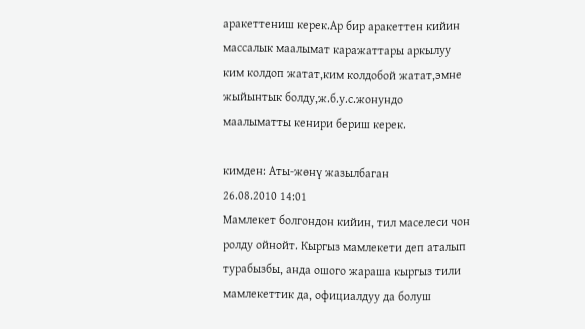аракеттениш керек.Ар бир аракеттен кийин массалык маалымат каражаттары аркылуу ким колдоп жатат,ким колдобой жатат,эмне жыйынтык болду,ж.б.у.с.жонундо маалыматты кенири бериш керек.

кимден: Аты-жөнү жазылбаган
26.08.2010 14:01
Мамлекет болгондон кийин, тил маселеси чон ролду ойнойт. Кыргыз мамлекети деп аталып турабызбы, анда ошого жараша кыргыз тили мамлекеттик да, официалдуу да болуш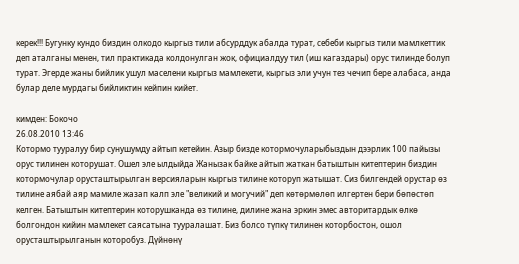керек!!! Бугунку кундо биздин олкодо кыргыз тили абсурддук абалда турат, себеби кыргыз тили мамлкеттик деп аталганы менен, тил практикада колдонулган жок, официалдуу тил (иш кагаздары) орус тилинде болуп турат. Эгерде жаны бийлик ушул маселени кыргыз мамлекети, кыргыз эли учун тез чечип бере алабаса, анда булар деле мурдагы бийликтин кейпин кийет.

кимден: Бокочо
26.08.2010 13:46
Котормо тууралуу бир сунушумду айтып кетейин. Азыр бизде котормочуларыбыздын дээрлик 100 пайызы орус тилинен которушат. Ошел эле ылдыйда Жанызак байке айтып жаткан батыштын китептерин биздин котормочулар орусташтырылган версияларын кыргыз тилине которуп жатышат. Сиз билгендей орустар өз тилине аябай аяр мамиле жазап калп эле "великий и могучий" деп көтөрмөлөп илгертен бери бөпөстөп келген. Батыштын китептерин которушканда өз тилине, дилине жана эркин эмес авторитардык өлкө болгондон кийин мамлекет саясатына тууралашат. Биз болсо түпкү тилинен которбостон, ошол орусташтырылганын которобуз. Дүйнөнү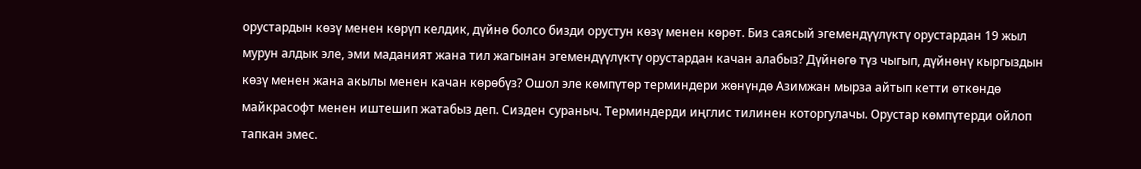орустардын көзү менен көрүп келдик, дүйнө болсо бизди орустун көзү менен көрөт. Биз саясый эгемендүүлүктү орустардан 19 жыл мурун алдык эле, эми маданият жана тил жагынан эгемендүүлүктү орустардан качан алабыз? Дүйнөгө түз чыгып, дүйнөнү кыргыздын көзү менен жана акылы менен качан көрөбүз? Ошол эле көмпүтөр терминдери жөнүндө Азимжан мырза айтып кетти өткөндө майкрасофт менен иштешип жатабыз деп. Сизден сураныч. Терминдерди иңглис тилинен которгулачы. Орустар көмпүтерди ойлоп тапкан эмес.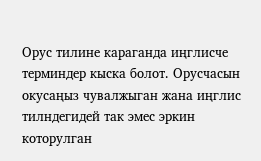Орус тилине караганда иңглисче терминдер кыска болот. Орусчасын окусаңыз чувалжыган жана иңглис тилндегидей так эмес эркин которулган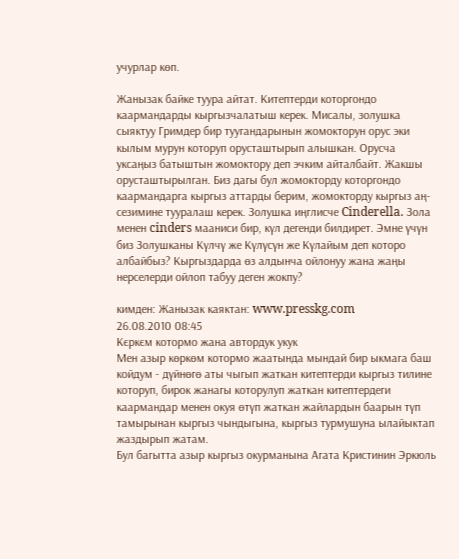учурлар көп.

Жанызак байке туура айтат. Китептерди которгондо каармандарды кыргызчалатыш керек. Мисалы, золушка сыяктуу Гримдер бир туугандарынын жомокторун орус эки кылым мурун которуп орусташтырып алышкан. Орусча уксаңыз батыштын жомоктору деп эчким айталбайт. Жакшы орусташтырылган. Биз дагы бул жомокторду которгондо каармандарга кыргыз аттарды берим, жомокторду кыргыз аң-сезимине тууралаш керек. Золушка иңглисче Cinderella. Зола менен cinders мааниси бир, күл дегенди билдирет. Эмне үчүн биз Золушканы Күлчү же Күлүсүн же Күлайым деп которо албайбыз? Кыргыздарда өз алдынча ойлонуу жана жаңы нерселерди ойлоп табуу деген жокпу?

кимден: Жанызак каяктан: www.presskg.com
26.08.2010 08:45
Кєркєм котормо жана автордук укук
Мен азыр көркөм котормо жаатында мындай бир ыкмага баш койдум - дүйнөгө аты чыгып жаткан китептерди кыргыз тилине которуп, бирок жанагы которулуп жаткан китептердеги каармандар менен окуя өтүп жаткан жайлардын баарын түп тамырынан кыргыз чындыгына, кыргыз турмушуна ылайыктап жаздырып жатам.
Бул багытта азыр кыргыз окурманына Агата Кристинин Эркюль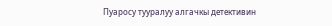Пуаросу тууралуу алгачкы детективин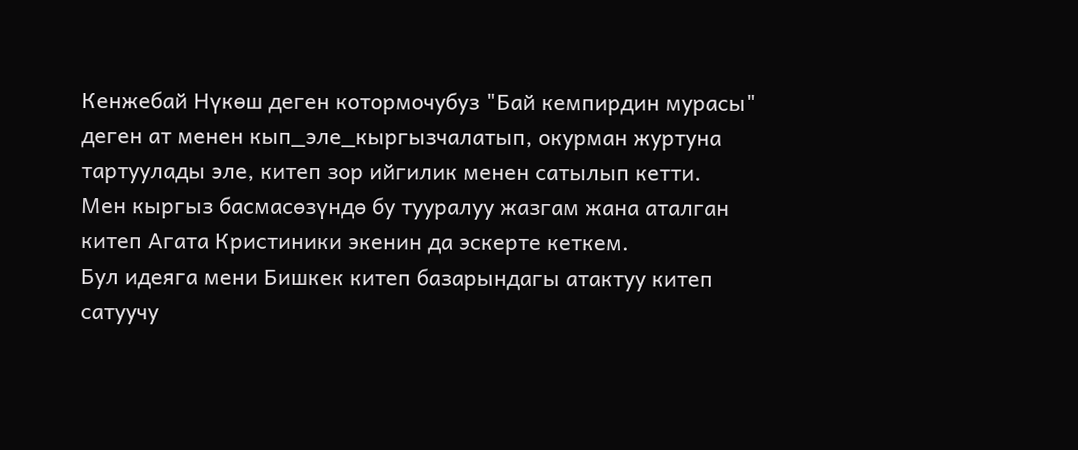Кенжебай Нүкөш деген котормочубуз "Бай кемпирдин мурасы" деген ат менен кып_эле_кыргызчалатып, окурман журтуна тартуулады эле, китеп зор ийгилик менен сатылып кетти.
Мен кыргыз басмасөзүндө бу тууралуу жазгам жана аталган китеп Агата Кристиники экенин да эскерте кеткем.
Бул идеяга мени Бишкек китеп базарындагы атактуу китеп сатуучу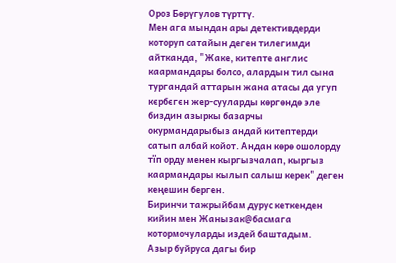Ороз Бөрүгулов түрттү.
Мен ага мындан ары детективдерди которуп сатайын деген тилегимди айтканда, "Жаке, китепте англис каармандары болсо, алардын тил сына тургандай аттарын жана атасы да угуп кєрбєгєн жер-сууларды көргөндө эле биздин азыркы базарчы окурмандарыбыз андай китептерди сатып албай койот. Андан көрө ошолорду тїп орду менен кыргызчалап, кыргыз каармандары кылып салыш керек" деген кеңешин берген.
Биринчи тажрыйбам дурус кеткенден кийин мен Жанызак@басмага котормочуларды издей баштадым.
Азыр буйруса дагы бир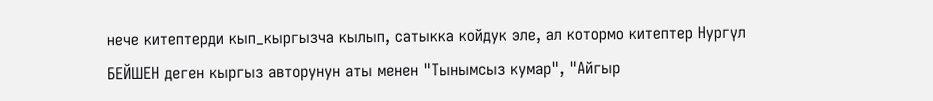нече китептерди кып_кыргызча кылып, сатыкка койдук эле, ал котормо китептер Нургүл БЕЙШЕН деген кыргыз авторунун аты менен "Тынымсыз кумар", "Айгыр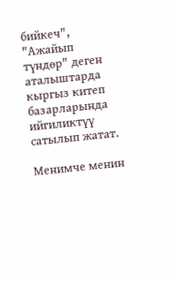бийкеч", "Ажайып түндөр" деген аталыштарда кыргыз китеп базарларында ийгиликтүү сатылып жатат.

Менимче менин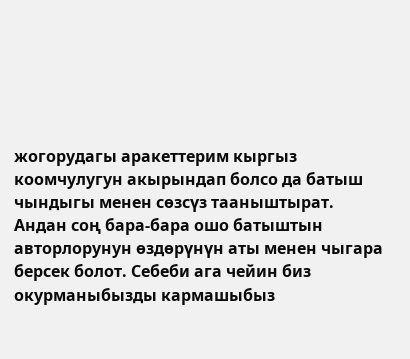жогорудагы аракеттерим кыргыз коомчулугун акырындап болсо да батыш чындыгы менен сөзсүз тааныштырат.
Андан соң бара-бара ошо батыштын авторлорунун өздөрүнүн аты менен чыгара берсек болот. Себеби ага чейин биз окурманыбызды кармашыбыз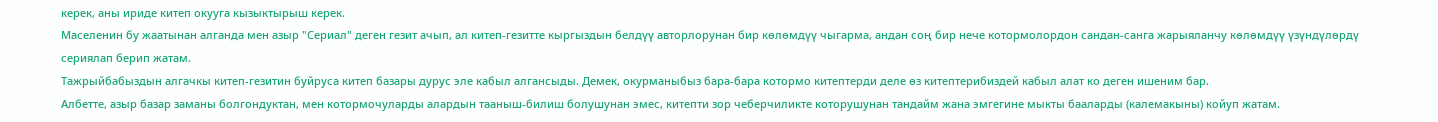керек, аны ириде китеп окууга кызыктырыш керек.
Маселенин бу жаатынан алганда мен азыр "Сериал" деген гезит ачып, ал китеп-гезитте кыргыздын белдүү авторлорунан бир көлөмдүү чыгарма, андан соң бир нече котормолордон сандан-санга жарыяланчу көлөмдүү үзүндүлөрдү сериялап берип жатам.
Тажрыйбабыздын алгачкы китеп-гезитин буйруса китеп базары дурус эле кабыл алгансыды. Демек, окурманыбыз бара-бара котормо китептерди деле өз китептерибиздей кабыл алат ко деген ишеним бар.
Албетте, азыр базар заманы болгондуктан, мен котормочуларды алардын тааныш-билиш болушунан эмес, китепти зор чеберчиликте которушунан тандайм жана эмгегине мыкты бааларды (калемакыны) койуп жатам.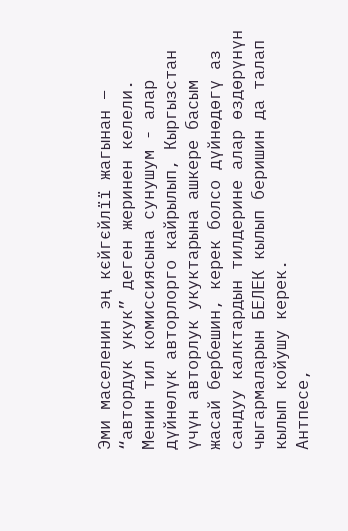Эми маселенин эң кєйгєйлїї жагынан – “автордук укук” деген жеринен келели.
Менин тил комиссиясына сунушум - алар дүйнөлүк авторлорго кайрылып, Кыргызстан үчүн авторлук укуктарына ашкере басым жасай бербешин, керек болсо дүйнөдөгү аз сандуу калктардын тилдерине алар өздөрүнүн чыгармаларын БЕЛЕК кылып беришин да талап кылып койушу керек.
Антпесе,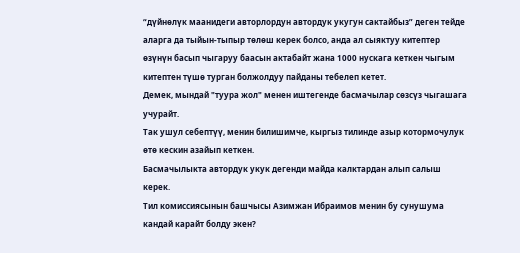“дүйнөлүк маанидеги авторлордун автордук укугун сактайбыз” деген тейде аларга да тыйын-тыпыр төлөш керек болсо, анда ал сыяктуу китептер өзүнүн басып чыгаруу баасын актабайт жана 1000 нускага кеткен чыгым китептен түшө турган болжолдуу пайданы тебелеп кетет.
Демек, мындай "туура жол" менен иштегенде басмачылар сөзсүз чыгашага учурайт.
Так ушул себептүү, менин билишимче, кыргыз тилинде азыр котормочулук өтө кескин азайып кеткен.
Басмачылыкта автордук укук дегенди майда калктардан алып салыш керек.
Тил комиссиясынын башчысы Азимжан Ибраимов менин бу сунушума кандай карайт болду экен?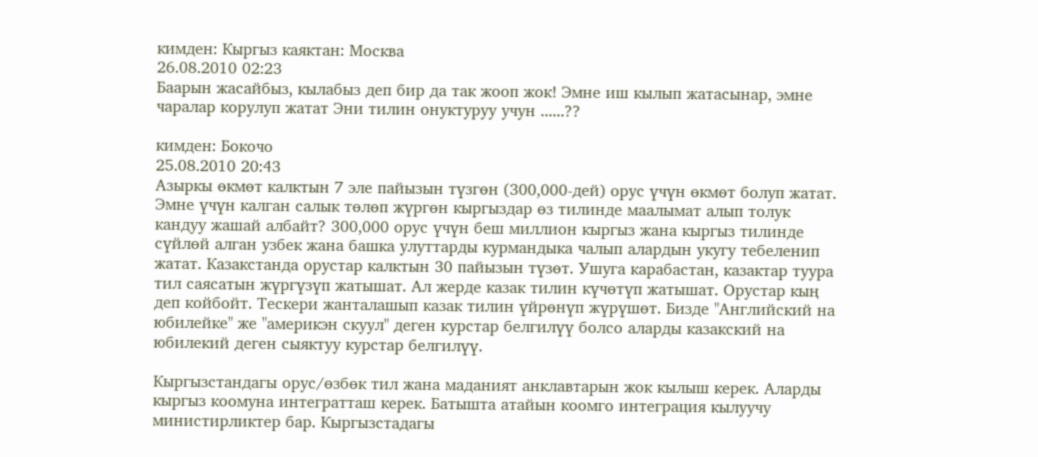кимден: Кыргыз каяктан: Москва
26.08.2010 02:23
Баарын жасайбыз, кылабыз деп бир да так жооп жок! Эмне иш кылып жатасынар, эмне чаралар корулуп жатат Эни тилин онуктуруу учун ......??

кимден: Бокочо
25.08.2010 20:43
Азыркы өкмөт калктын 7 эле пайызын түзгөн (300,000-дей) орус үчүн өкмөт болуп жатат. Эмне үчүн калган салык төлөп жүргөн кыргыздар өз тилинде маалымат алып толук кандуу жашай албайт? 300,000 орус үчүн беш миллион кыргыз жана кыргыз тилинде сүйлөй алган узбек жана башка улуттарды курмандыка чалып алардын укугу тебеленип жатат. Казакстанда орустар калктын 30 пайызын түзөт. Ушуга карабастан, казактар туура тил саясатын жүргүзүп жатышат. Ал жерде казак тилин күчөтүп жатышат. Орустар кың деп койбойт. Тескери жанталашып казак тилин үйрөнүп жүрүшөт. Бизде "Английский на юбилейке" же "америкэн скуул" деген курстар белгилүү болсо аларды казакский на юбилекий деген сыяктуу курстар белгилүү.

Кыргызстандагы орус/өзбөк тил жана маданият анклавтарын жок кылыш керек. Аларды кыргыз коомуна интегратташ керек. Батышта атайын коомго интеграция кылуучу министирликтер бар. Кыргызстадагы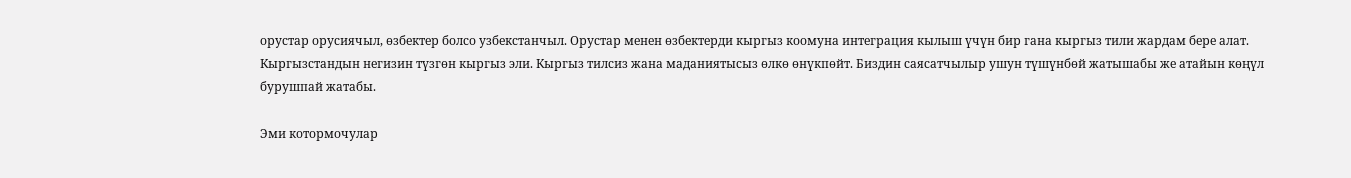орустар орусиячыл, өзбектер болсо узбекстанчыл. Орустар менен өзбектерди кыргыз коомуна интеграция кылыш үчүн бир гана кыргыз тили жардам бере алат. Кыргызстандын негизин түзгөн кыргыз эли. Кыргыз тилсиз жана маданиятысыз өлкө өнүкпөйт. Биздин саясатчылыр ушун түшүнбөй жатышабы же атайын көңүл бурушпай жатабы.

Эми котормочулар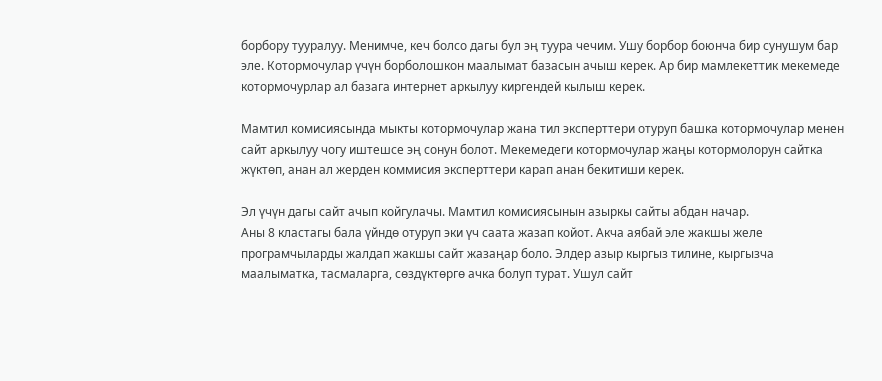борбору тууралуу. Менимче, кеч болсо дагы бул эң туура чечим. Ушу борбор боюнча бир сунушум бар эле. Котормочулар үчүн борболошкон маалымат базасын ачыш керек. Ар бир мамлекеттик мекемеде котормочурлар ал базага интернет аркылуу киргендей кылыш керек.

Мамтил комисиясында мыкты котормочулар жана тил эксперттери отуруп башка котормочулар менен сайт аркылуу чогу иштешсе эң сонун болот. Мекемедеги котормочулар жаңы котормолорун сайтка жүктөп, анан ал жерден коммисия эксперттери карап анан бекитиши керек.

Эл үчүн дагы сайт ачып койгулачы. Мамтил комисиясынын азыркы сайты абдан начар.
Аны 8 кластагы бала үйндө отуруп эки үч саата жазап койот. Акча аябай эле жакшы желе програмчыларды жалдап жакшы сайт жазаңар боло. Элдер азыр кыргыз тилине, кыргызча маалыматка, тасмаларга, сөздүктөргө ачка болуп турат. Ушул сайт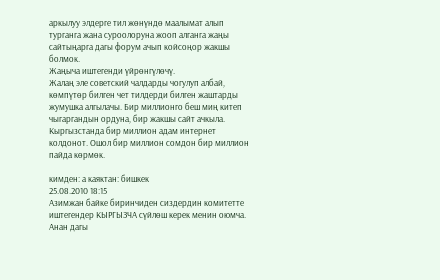аркылуу элдерге тил жөнүндө маалымат алып турганга жана суроолоруна жооп алганга жаңы сайтыңарга дагы форум ачып койсоңор жакшы болмок.
Жаңыча иштегенди үйрөнгүлөчү.
Жалаң эле советский чалдарды чогулуп албай, көмпүтөр билген чет тилдерди билген жаштарды жумушка алгылачы. Бир миллионго беш миң китеп чыгаргандын ордуна, бир жакшы сайт ачкыла. Кыргызстанда бир миллион адам интернет колдонот. Ошол бир миллион сомдон бир миллион пайда көрмөк.

кимден: а каяктан: бишкек
25.08.2010 18:15
Азимжан байке биринчиден сиздердин комитетте иштегендер КЫРГЫЗЧА сүйлөш керек менин оюмча. Анан дагы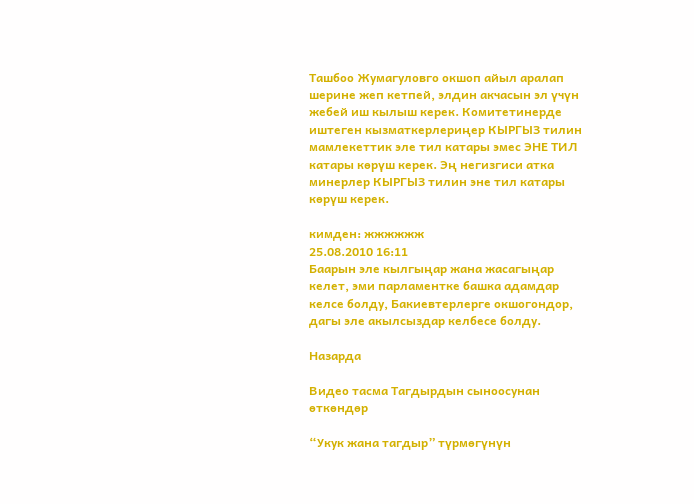Ташбоо Жумагуловго окшоп айыл аралап шерине жеп кетпей, элдин акчасын эл үчүн жебей иш кылыш керек. Комитетинерде иштеген кызматкерлериңер КЫРГЫЗ тилин мамлекеттик эле тил катары эмес ЭНЕ ТИЛ катары көрүш керек. Эң негизгиси атка минерлер КЫРГЫЗ тилин эне тил катары көрүш керек.

кимден: жжжжжж
25.08.2010 16:11
Баарын эле кылгыңар жана жасагыңар келет, эми парламентке башка адамдар келсе болду, Бакиевтерлерге окшогондор, дагы эле акылсыздар келбесе болду.

Назарда

Видео тасма Тагдырдын сыноосунан өткөндөр

“Укук жана тагдыр” түрмөгүнүн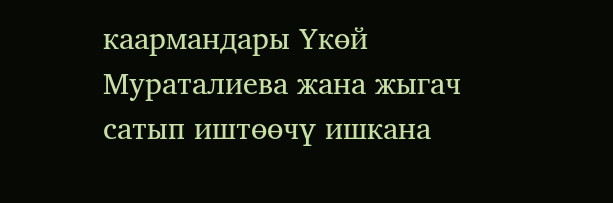каармандары Үкөй Мураталиева жана жыгач сатып иштөөчү ишкана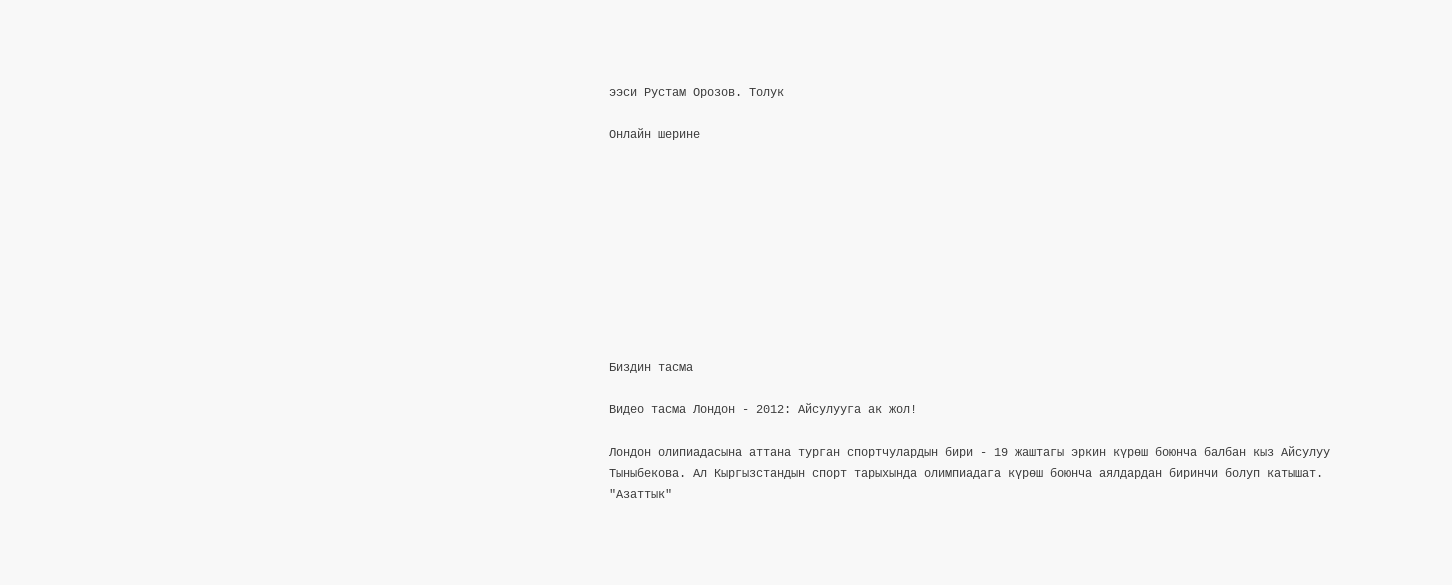ээси Рустам Орозов. Толук

Онлайн шерине










Биздин тасма

Видео тасма Лондон - 2012: Айсулууга ак жол!

Лондон олипиадасына аттана турган спортчулардын бири - 19 жаштагы эркин күрөш боюнча балбан кыз Айсулуу Тыныбекова. Ал Кыргызстандын спорт тарыхында олимпиадага күрөш боюнча аялдардан биринчи болуп катышат. "Азаттык"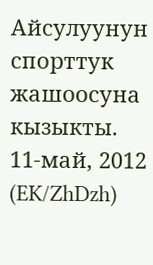Айсулуунун спорттук жашоосуна кызыкты. 11-май, 2012 (EK/ZhDzh)